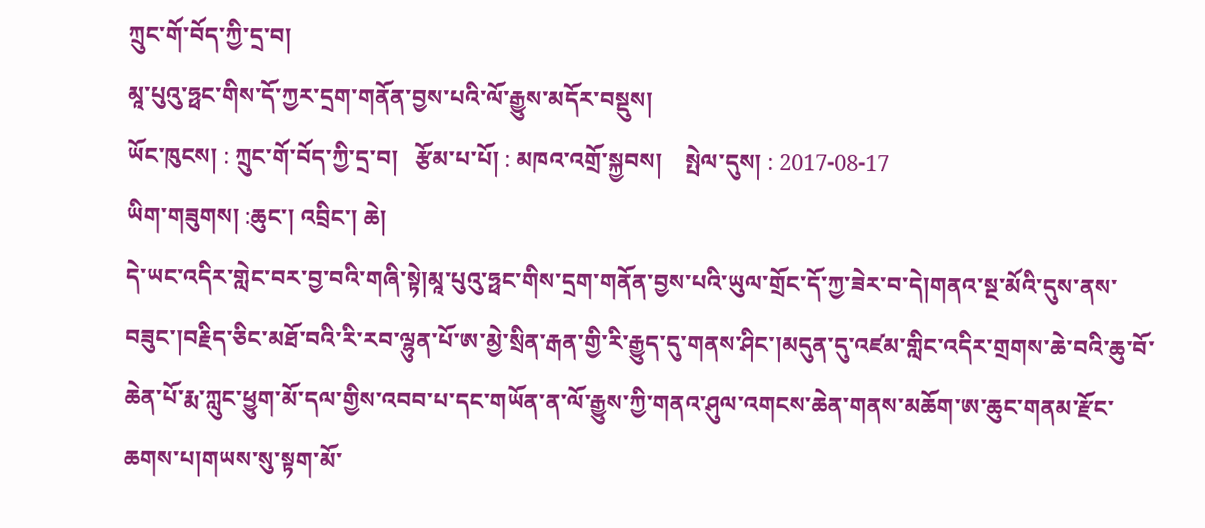ཀྲུང་གོ་བོད་ཀྱི་དྲ་བ།
མཱ་པུའུ་ཧྥང་གིས་དོ་ཀྱར་དྲག་གནོན་བྱས་པའི་ལོ་རྒྱུས་མདོར་བསྡུས།
ཡོང་ཁུངས། : ཀྲུང་གོ་བོད་ཀྱི་དྲ་བ།   རྩོམ་པ་པོ། : མཁའ་འགྲོ་སྐྱབས།    སྤེལ་དུས། : 2017-08-17
ཡིག་གཟུགས། :ཆུང་། འབྲིང་། ཆེ།
དེ་ཡང་འདིར་གླེང་བར་བྱ་བའི་གཞི་སྟེ།མཱ་པུའུ་ཧྥང་གིས་དྲག་གནོན་བྱས་པའི་ཡུལ་གྲོང་དོ་ཀྱ་ཟེར་བ་དེ།གནའ་སྔ་མོའི་དུས་ནས་བཟུང་།བརྗིད་ཅིང་མཐོ་བའི་རི་རབ་ལྷུན་པོ་ཨ་མྱེ་སྲིན་རྒན་གྱི་རི་རྒྱུད་དུ་གནས་ཤིང་།མདུན་དུ་འཛམ་གླིང་འདིར་གྲགས་ཆེ་བའི་ཆུ་བོ་ཆེན་པོ་རྨ་ཀླུང་ཕྱུག་མོ་དལ་གྱིས་འབབ་པ་དང་གཡོན་ན་ལོ་རྒྱུས་ཀྱི་གནའ་ཤུལ་འགངས་ཆེན་གནས་མཆོག་ཨ་ཆུང་གནམ་རྫོང་ཆགས་པ།གཡས་སུ་སྟག་མོ་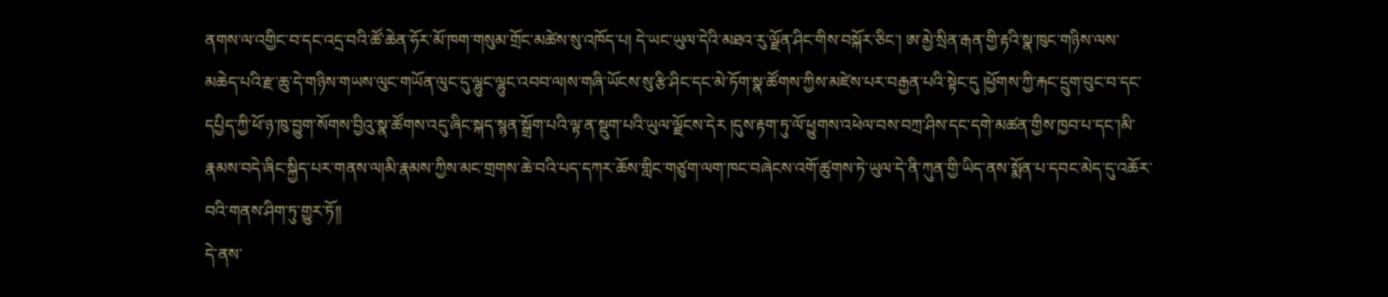ནགས་ལ་འགྱིང་བ་དང་འདྲ་བའི་ཚོ་ཆེན་ཧོར་མོ་ཁག་གསུམ་གྲོང་མཚེས་སུ་འཁོད་པ། དེ་ཡང་ཡུལ་དེའི་མཐའ་རུ་ལྗོན་ཤིང་གིས་བསྐོར་ཅིང་། ཨ་མྱེ་སྲིན་རྒན་གྱི་རྟའི་སྣ་ཁུང་གཉིས་ལས་མཆེད་པའི་རྫ་ཆུ་དེ་གཉིས་གཡས་ལུང་གཡོན་ལུང་དུ་ལྷུང་ལྷུང་འབབ་ལ།ས་གཞི་ཡོངས་སུ་རྩི་ཤིང་དང་མེ་ཏོག་སྣ་ཚོགས་ཀྱིས་མཛེས་པར་བརྒྱན་པའི་སྟེང་དུ །ཕྱོགས་ཀྱི་རྐང་དྲུག་བུང་བ་དང་དཔྱིད་ཀྱི་ཕོ་ཉ་ཁུ་བྱུག་སོགས་བྱིའུ་སྣ་ཚོགས་འདུ་ཞིང་སྐད་སྙན་སྒྲོག་པའི་ལྟ་ན་སྡུག་པའི་ཡུལ་ལྗོངས་དེར །དུས་རྟག་ཏུ་ལོ་ཕྱུགས་འཕེལ་བས་བཀྲ་ཤིས་དང་དགེ་མཚན་གྱིས་ཁྱབ་པ་དང་།མི་རྣམས་བདེ་ཞིང་སྐྱིད་པར་གནས་ལ།མི་རྣམས་ཀྱིས་མང་གྲགས་ཆེ་བའི་པད་དཀར་ཆོས་གླིང་གཙུག་ལག་ཁང་བཞེངས་འགོ་ཚུགས་ཏེ་ཡུལ་དེ་ནི་ཀུན་གྱི་ཡིད་ནས་སྨོན་པ་དབང་མེད་དུ་འཆོར་བའི་གནས་ཤིག་ཏུ་གྱུར་ཏོ།།
དེ་ནས་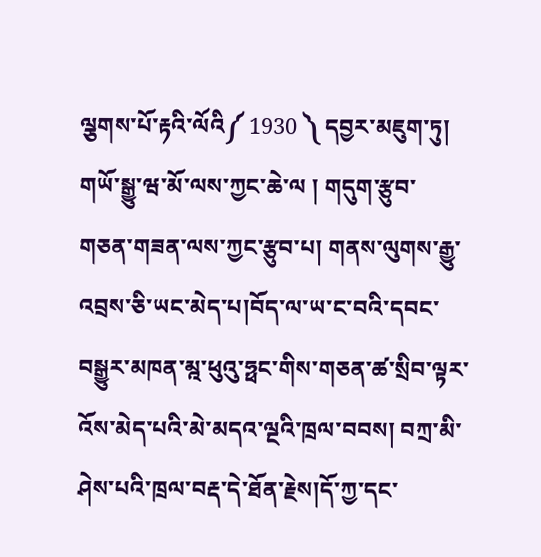ལྕགས་པོ་རྟའི་ལོའི༼ 1930 ༽ དབྱར་མཇུག་ཏུ། གཡོ་སྒྱུ་ཝ་མོ་ལས་ཀྱང་ཆེ་ལ ། གདུག་རྩུབ་གཅན་གཟན་ལས་ཀྱང་རྩུབ་པ། གནས་ལུགས་རྒྱུ་འབྲས་ཅི་ཡང་མེད་པ།བོད་ལ་ཡ་ང་བའི་དབང་བསྒྱུར་མཁན་མྰ་ཕུའུ་ཧྥང་གིས་གཅན་ཚ་སྲིབ་ལྟར་འོས་མེད་པའི་མེ་མདའ་ལྔའི་ཁྲལ་བབས། བཀྲ་མི་ཤེས་པའི་ཁྲལ་བརྡ་དེ་ཐོན་རྗེས།དོ་ཀྱ་དང་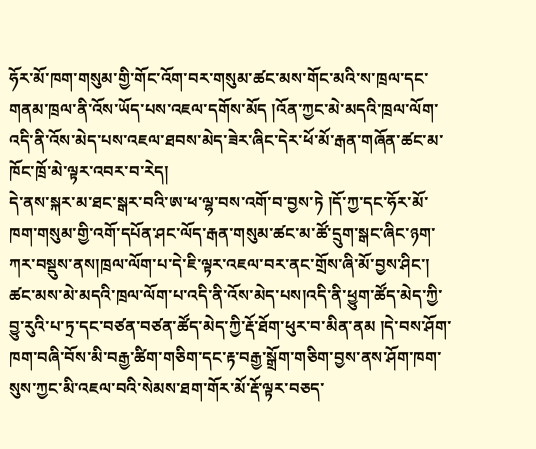ཧོར་མོ་ཁག་གསུམ་གྱི་གོང་འོག་བར་གསུམ་ཚང་མས་གོང་མའི་ས་ཁྲལ་དང་གནམ་ཁྲལ་ནི་འོས་ཡོད་པས་འཇལ་དགོས་མོད །འོན་ཀྱང་མེ་མདའི་ཁྲལ་ལོག་འདི་ནི་འོས་མེད་པས་འཇལ་ཐབས་མེད་ཟེར་ཞིང་དེར་ཕོ་མོ་རྒན་གཞོན་ཚང་མ་ཁོང་ཁྲོ་མེ་ལྟར་འབར་བ་རེད།
དེ་ནས་སྐར་མ་ཐང་སྒར་བའི་ཨ་ཕ་ལྷ་བས་འགོ་བ་བྱས་ཏེ །དོ་ཀྱ་དང་ཧོར་མོ་ཁག་གསུམ་གྱི་འགོ་དཔོན་ཤང་ལོད་རྒན་གསུམ་ཚང་མ་ཚོ་དྲུག་སྒང་ཞིང་ཉག་ཀར་བསྡུས་ནས།ཁྲལ་ལོག་པ་དེ་ཇི་ལྟར་འཇལ་བར་ནང་གྲོས་ཞི་མོ་བྱས་ཤིང་། ཚང་མས་མེ་མདའི་ཁྲལ་ལོག་པ་འདི་ནི་འོས་མེད་པས།འདི་ནི་ཕྱུག་ཚོད་མེད་ཀྱི་བྱུ་རུའི་པ་ཏྲ་དང་བཙན་བཙན་ཚོད་མེད་ཀྱི་རྡོ་ཐོག་ཕུར་བ་མིན་ནམ །དེ་བས་ཤོག་ཁག་བཞི་བོས་མི་བརྒྱ་ཚིག་གཅིག་དང་རྟ་བརྒྱ་སྒྲོག་གཅིག་བྱས་ནས་ཤོག་ཁག་སུས་ཀྱང་མི་འཇལ་བའི་སེམས་ཐག་གོར་མོ་རྡོ་ལྟར་བཅད་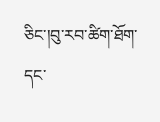ཅིང་།བུ་རབ་ཚིག་ཐོག་དང་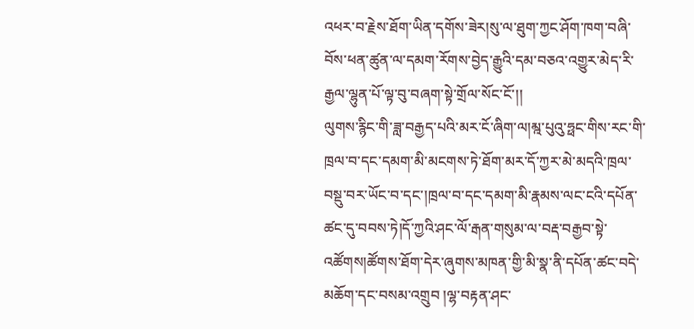འཕར་བ་རྗེས་ཐོག་ཡིན་དགོས་ཟེར།སུ་ལ་ཐུག་ཀྱང་ཤོག་ཁག་བཞི་བོས་ཕན་ཚུན་ལ་དམག་རོགས་བྱེད་རྒྱུའི་དམ་བཅའ་འགྱུར་མེད་རི་རྒྱལ་ལྷུན་པོ་ལྟ་བུ་བཞག་སྟེ་གྲོལ་སོང་ངོ་།།
ལུགས་རྙིང་གི་ཟླ་བརྒྱད་པའི་མར་ངོ་ཞིག་ལ།མྰ་པུའུ་ཧྥང་གིས་རང་གི་ཁྲལ་བ་དང་དམག་མི་མངགས་ཏེ་ཐོག་མར་དོ་ཀྱར་མེ་མདའི་ཁྲལ་བསྡུ་བར་ཡོང་བ་དང་།ཁྲལ་བ་དང་དམག་མི་རྣམས་ལང་ངའི་དཔོན་ཚང་དུ་བབས་ཏེ།དོ་ཀྱའི་ཤང་ལོ་རྒན་གསུམ་ལ་བརྡ་བརྒྱབ་སྟེ་འཚོགས།ཚོགས་ཐོག་དེར་ཞུགས་མཁན་གྱི་མི་སྣ་ནི་དཔོན་ཚང་བདེ་མཆོག་དང་བསམ་འགྲུབ །ལྷ་བརྟན་ཤང་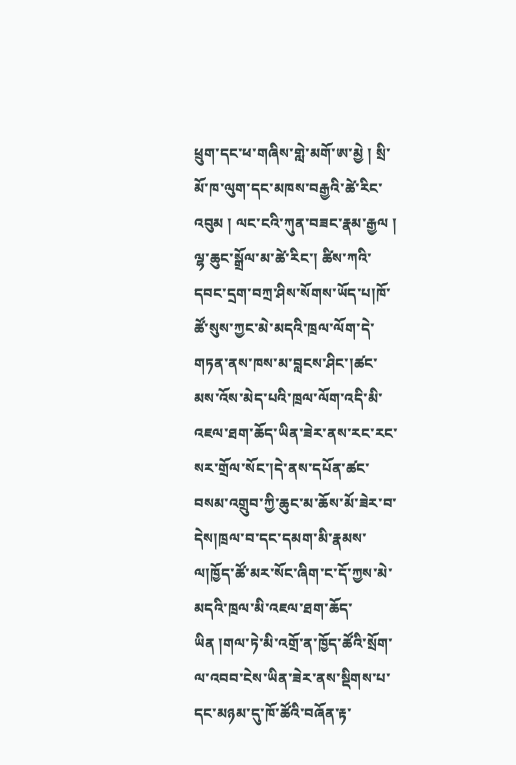ཕྲུག་དང་ཕ་གཞིས་གླེ་མགོ་ཨ་མྱེ ། སྲི་མོ་ཁ་ལུག་དང་མཁས་བརྒྱའི་ཚེ་རིང་འབུམ ། ལང་ངའི་ཀུན་བཟང་རྣམ་རྒྱལ ། ལྷ་ཆུང་སྒྲོལ་མ་ཚེ་རིང་། ཚིས་ཀའི་དབང་དྲག་བཀྲ་ཤིས་སོགས་ཡོད་པ།ཁོ་ཚོ་སུས་ཀྱང་མེ་མདའི་ཁྲལ་ལོག་དེ་གཏན་ནས་ཁས་མ་བླངས་ཤིང་།ཚང་མས་འོས་མེད་པའི་ཁྲལ་ལོག་འདི་མི་འཇལ་ཐག་ཆོད་ཡིན་ཟེར་ནས་རང་རང་སར་གྲོལ་སོང་།དེ་ནས་དཔོན་ཚང་བསམ་འགྲུབ་ཀྱི་ཆུང་མ་ཆོས་མོ་ཟེར་བ་དེས།ཁྲལ་བ་དང་དམག་མི་རྣམས་ལ།ཁྱོད་ཚོ་མར་སོང་ཞིག་ང་དོ་ཀྱས་མེ་མདའི་ཁྲལ་མི་འཇལ་ཐག་ཆོད་ཡིན །གལ་ཏེ་མི་འགྲོ་ན་ཁྱོད་ཚོའི་སྲོག་ལ་འབབ་ངེས་ཡིན་ཟེར་ནས་སྡིགས་པ་དང་མཉམ་དུ་ཁོ་ཚོའི་བཞོན་རྟ་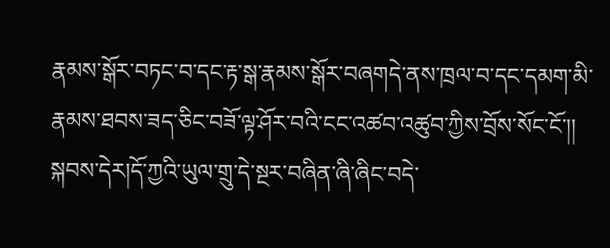རྣམས་སྒོར་བཏང་བ་དང་རྟ་སྒ་རྣམས་སྒོར་བཞགདེ་ནས་ཁྲལ་བ་དང་དམག་མི་རྣམས་ཐབས་ཟད་ཅིང་བཟོ་ལྟ་ཤོར་བའི་ངང་འཚབ་འཚུབ་ཀྱིས་བྲོས་སོང་ངོ་།།
སྐབས་དེར།དོ་ཀྱའི་ཡུལ་གྲུ་དེ་སྔར་བཞིན་ཞི་ཞིང་བདེ་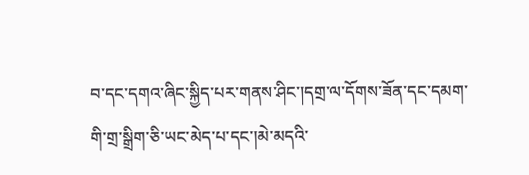བ་དང་དགའ་ཞིང་སྐྱིད་པར་གནས་ཤིང་།དགྲ་ལ་དོགས་ཟོན་དང་དམག་གི་གྲ་སྒྲིག་ཅི་ཡང་མེད་པ་དང་།མེ་མདའི་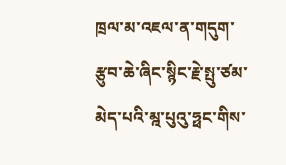ཁྲལ་མ་འཇལ་ན་གདུག་རྩུབ་ཆེ་ཞིང་སྙིང་རྗེ་སྤུ་ཙམ་མེད་པའི་མྰ་པུའུ་ཧྥང་གིས་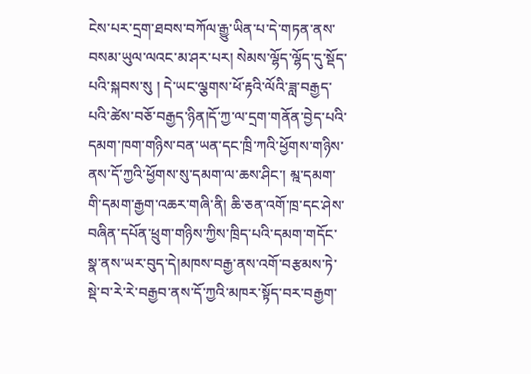ངེས་པར་དྲག་ཐབས་བཀོལ་རྒྱུ་ཡིན་པ་དེ་གཏན་ནས་བསམ་ཡུལ་ལའང་མ་ཤར་པར། སེམས་ལྷོད་ལྷོད་དུ་སྡོད་པའི་སྐབས་སུ ། དེ་ཡང་ལྕགས་ཕོ་རྟའི་ལོའི་ཟླ་བརྒྱད་པའི་ཚེས་བཅོ་བརྒྱད་ཉིན།དོ་ཀྱ་ལ་དྲག་གནོན་བྱེད་པའི་དམག་ཁག་གཉིས་བན་ཡན་དང་ཁྲི་ཀའི་ཕྱོགས་གཉིས་ནས་དོ་ཀྱའི་ཕྱོགས་སུ་དམག་ལ་ཆས་ཤིང་། མྰ་དམག་གི་དམག་རྒྱག་འཆར་གཞི་ནི། ཆི་ཅན་འགོ་ཁྲ་དང་ཤེས་བཞིན་དཔོན་ཕྲུག་གཉིས་ཀྱིས་ཁྲིད་པའི་དམག་གདོང་སྣ་ནས་ཡར་བུད་དེ།མཁས་བརྒྱ་ནས་འགོ་བརྩམས་ཏེ་སྡེ་བ་རེ་རེ་བརྒྱབ་ནས་དོ་ཀྱའི་མཁར་སྟོད་བར་བརྒྱག་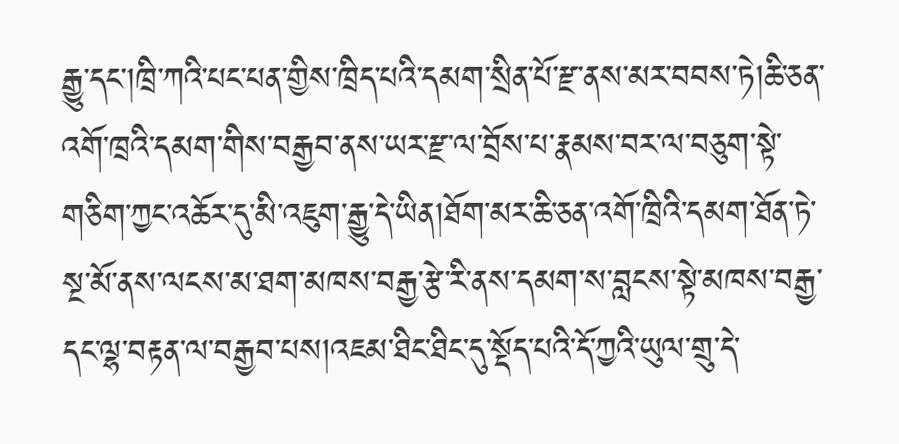རྒྱུ་དང་།ཁྲི་ཀའི་པང་པན་གྱིས་ཁྲིད་པའི་དམག་སྲིན་པོ་རྫ་ནས་མར་བབས་ཏེ།ཆི་ཅན་འགོ་ཁྲའི་དམག་གིས་བརྒྱབ་ནས་ཡར་རྫ་ལ་བྲོས་པ་རྣམས་བར་ལ་བཅུག་སྟེ་གཅིག་ཀྱང་འཆོར་དུ་མི་འཇུག་རྒྱུ་དེ་ཡིན།ཐོག་མར་ཆི་ཅན་འགོ་ཁྲིའི་དམག་ཐོན་ཏེ་སྔ་མོ་ནས་ལངས་མ་ཐག་མཁས་བརྒྱ་རྩེ་རི་ནས་དམག་ས་བླངས་སྟེ་མཁས་བརྒྱ་དང་ལྷ་བརྟན་ལ་བརྒྱབ་པས།འཇམ་ཐིང་ཐིང་དུ་སྡོད་པའི་དོ་ཀྱའི་ཡུལ་གྲུ་དེ་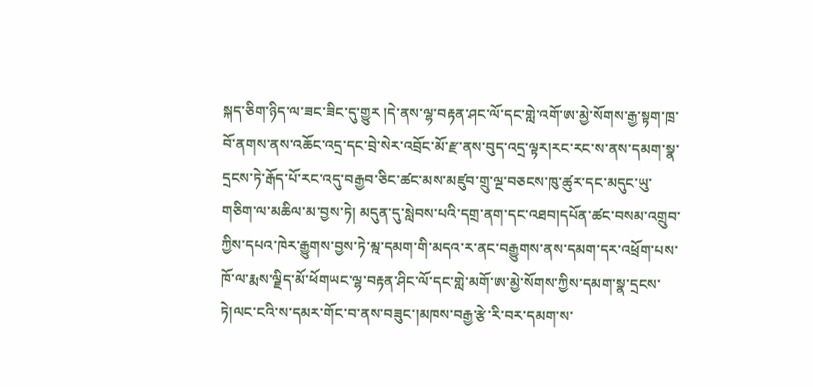སྐད་ཅིག་ཉིད་ལ་ཟང་ཟིང་དུ་གྱུར །དེ་ནས་ལྷ་བརྟན་ཤང་ལོ་དང་གླེ་འགོ་ཨ་མྱེ་སོགས་རྒྱ་སྟག་ཁྲ་བོ་ནགས་ནས་འཆོང་འདྲ་དང་བྲེ་སེར་འབྲོང་མོ་རྫ་ནས་བུད་འདྲ་ལྟར།རང་རང་ས་ནས་དམག་སྣ་དྲངས་ཏེ་རྒོད་པོ་རང་འདུ་བརྒྱབ་ཅིང་ཚང་མས་མཛུབ་གྲུ་ལྔ་བཅངས་ཁུ་ཚུར་དང་མདུང་ཡུ་གཅིག་ལ་མཆིལ་མ་བྱས་ཏེ། མདུན་དུ་སླེབས་པའི་དགྲ་ནག་དང་འཐབ།དཔོན་ཚང་བསམ་འགྲུབ་ཀྱིས་དཔའ་ཁེར་རྒྱུགས་བྱས་ཏེ་མྰ་དམག་གི་མདའ་ར་ནང་བརྒྱུགས་ནས་དམག་དར་འཕྲོག་པས་ཁོ་ལ་རྨས་ལྗིད་མོ་ཕོགཡང་ལྷ་བརྟན་ཤིང་ལོ་དང་གླེ་མགོ་ཨ་མྱེ་སོགས་ཀྱིས་དམག་སྣ་དྲངས་ཏེ།ལང་ངའི་ས་དམར་གོང་བ་ནས་བཟུང་།མཁས་བརྒྱ་རྩེ་རི་བར་དམག་ས་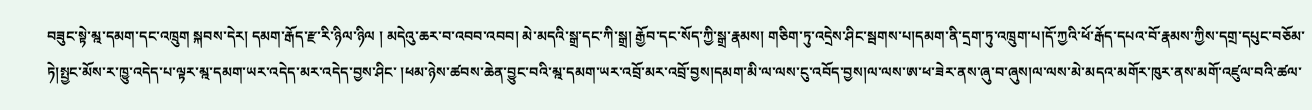བཟུང་སྟེ་མྰ་དམག་དང་འཁྲུག སྐབས་དེར། དམག་རྒོད་རྫ་རི་ཉིལ་ཉིལ ། མདེའུ་ཆར་བ་འབབ་འབབ། མེ་མདའི་སྒྲ་དང་ཀི་སྒྲ། རྒྱོབ་དང་སོད་ཀྱི་སྒྲ་རྣམས། གཅིག་ཏུ་འདྲེས་ཤིང་སྦགས་པ།དམག་ནི་དྲག་ཏུ་འཁྲུག་པ།དོ་ཀྱའི་ཕོ་རྒོད་དཔའ་བོ་རྣམས་ཀྱིས་དགྲ་དཔུང་བཅོམ་ཏེ།སྤྱང་མོས་ར་ཁྱུ་འདེད་པ་ལྟར་མྰ་དམག་ཡར་འདེད་མར་འདེད་བྱས་ཤིང་ །ཕམ་ཉེས་ཚབས་ཆེན་བྱུང་བའི་མྰ་དམག་ཡར་འབྲོ་མར་འབྲོ་བྱས།དམག་མི་ལ་ལས་ངུ་འབོད་བྱས།ལ་ལས་ཨ་ཕ་ཟེར་ནས་ཞུ་བ་ཞུས།ལ་ལས་མེ་མདའ་མགོར་ཁུར་ནས་མགོ་འཛུལ་བའི་ཚལ་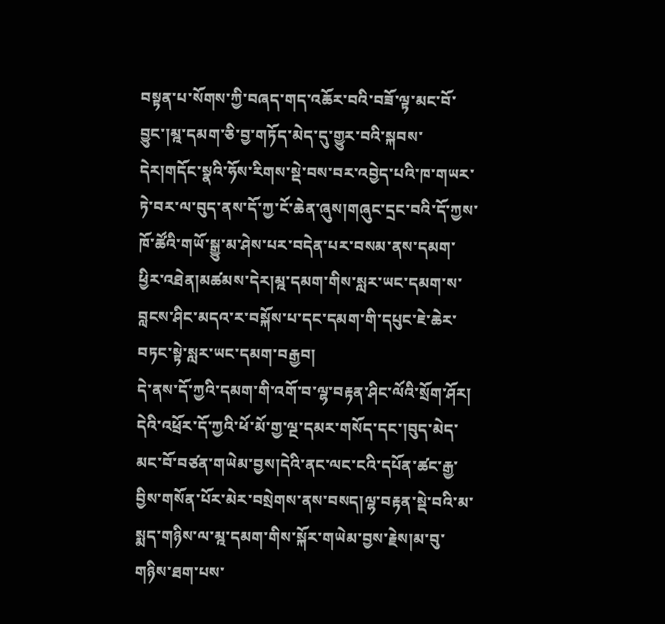བསྟན་པ་སོགས་ཀྱི་བཞད་གད་འཆོར་བའི་བཟོ་ལྟ་མང་བོ་བྱུང་།མྰ་དམག་ཅི་བྱ་གཏོད་མེད་དུ་གྱུར་བའི་སྐབས་དེར།གདོང་སྣའི་ཧོས་རིགས་སྡེ་བས་བར་འབྱེད་པའི་ཁ་གཡར་ཏེ་བར་ལ་བུད་ནས་དོ་ཀྱ་ངོ་ཆེན་ཞུས།གཞུང་དྲང་བའི་དོ་ཀྱས་ཁོ་ཚོའི་གཡོ་སྒྱུ་མ་ཤེས་པར་བདེན་པར་བསམ་ནས་དམག་ཕྱིར་འཐེན།མཚམས་དེར།མྰ་དམག་གིས་སླར་ཡང་དམག་ས་བླངས་ཤིང་མདའ་ར་བསྐོས་པ་དང་དམག་གི་དཔུང་ཇེ་ཆེར་བཏང་སྟེ་སླར་ཡང་དམག་བརྒྱབ།
དེ་ནས་དོ་ཀྱའི་དམག་གི་འགོ་བ་ལྷ་བརྟན་ཤིང་ལོའི་སྲོག་ཤོར། དེའི་འཕྲོར་དོ་ཀྱའི་ཕོ་མོ་གྱ་ལྔ་དམར་གསོད་དང་།བུད་མེད་མང་བོ་བཙན་གཡེམ་བྱས།དེའི་ནང་ལང་ངའི་དཔོན་ཚང་རྒྱ་བྱིས་གསོན་པོར་མེར་བསྲེགས་ནས་བསད།ལྷ་བརྟན་སྡེ་བའི་མ་སྨད་གཉིས་ལ་མྰ་དམག་གིས་སྐོར་གཡེམ་བྱས་རྗེས།མ་བུ་གཉིས་ཐག་པས་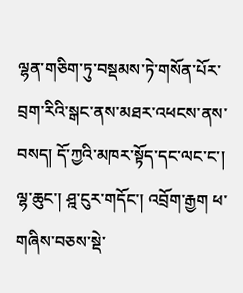ལྷན་གཅིག་ཏུ་བསྡམས་ཏེ་གསོན་པོར་བྲག་རིའི་སྒང་ནས་མཐར་འཕངས་ནས་བསད། དོ་ཀྱའི་མཁར་སྟོད་དང་ལང་ང་། ལྷ་ཆུང་། ཤྰ་ངུར་གདོང་། འབྲོག་རྒྱག ཕ་གཞིས་བཅས་སྡེ་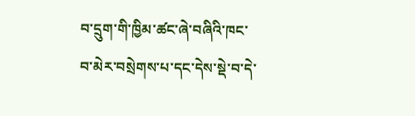བ་དྲུག་གི་ཁྱིམ་ཚང་ཞེ་བཞིའི་ཁང་བ་མེར་བསྲེགས་པ་དང་དེས་སྡེ་བ་དེ་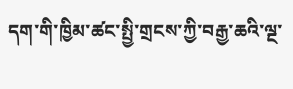དག་གི་ཁྱིམ་ཚང་སྤྱི་གྲངས་ཀྱི་བརྒྱ་ཆའི་ལྔ་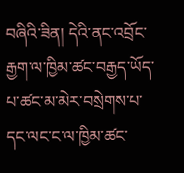བཞིའི་ཟིན། དེའི་ནང་འབྲོང་རྒྱག་ལ་ཁྱིམ་ཚང་བརྒྱད་ཡོད་པ་ཚང་མ་མེར་བསྲེགས་པ་དང་ལང་ང་ལ་ཁྱིམ་ཚང་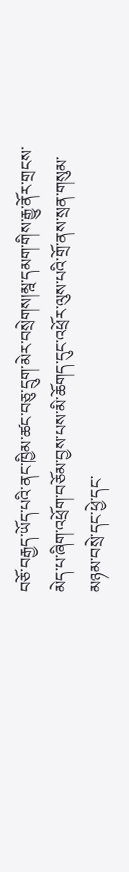བཅོ་བརྒྱད་ཡོད་པའི་ནང་ཁྱིམ་ཚང་བཅུ་དྲུག་མེར་བསྲེགས།མྰ་དམག་གིས་རྒྱུ་ནོར་གྲངས་མེད་པ་ཞིག་འཕྲོག་བཅོམ་བྱས་པས་མི་ཆོགད་དུང་འཕྲོར་ལུས་པའི་གྲོ་ནས་སྲན་གསུམ་མཉམ་བསྲེ་དང་ཕྱེ་དང་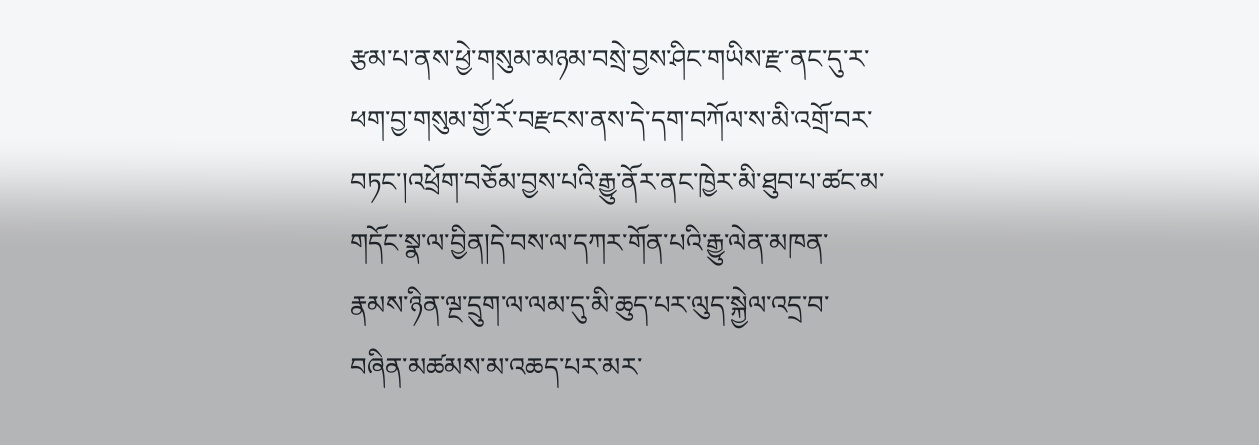རྩམ་པ་ནས་ཕྱེ་གསུམ་མཉམ་བསྲེ་བྱས་ཤིང་གཡིས་རྫ་ནང་དུ་ར་ཕག་བྱ་གསུམ་གྱོ་རོ་བརྫངས་ནས་དེ་དག་བཀོལ་ས་མི་འགྲོ་བར་བཏང་།འཕྲོག་བཅོམ་བྱས་པའི་རྒྱུ་ནོར་ནང་ཁྱེར་མི་ཐུབ་པ་ཚང་མ་གདོང་སྣ་ལ་བྱིན།དེ་བས་ལ་དཀར་གོན་པའི་རྒྱུ་ལེན་མཁན་རྣམས་ཉིན་ལྔ་དྲུག་ལ་ལམ་དུ་མི་ཆུད་པར་ལུད་སྐྱེལ་འདྲ་བ་བཞིན་མཚམས་མ་འཆད་པར་མར་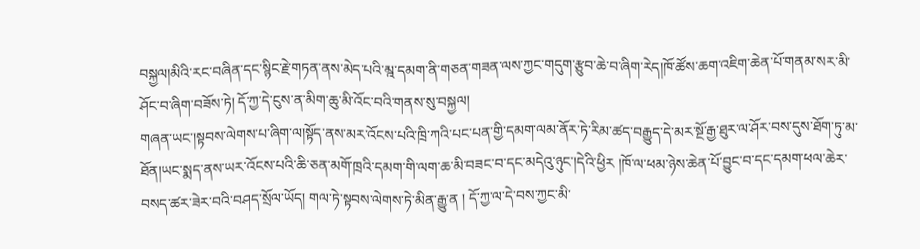བསྐྱལ།མིའི་རང་བཞིན་དང་སྙིང་རྗེ་གཏན་ནས་མེད་པའི་མྰ་དམག་ནི་གཅན་གཟན་ལས་ཀྱང་གདུག་རྩུབ་ཆེ་བ་ཞིག་རེད།ཁོ་ཚོས་ཆག་འཇིག་ཆེན་པོ་གནམ་སར་མི་ཤོང་བ་ཞིག་བཟོས་ཏེ། དོ་ཀྱ་དེ་ངུས་ན་མིག་ཆུ་མི་འོང་བའི་གནས་སུ་བསྐྱལ།
གཞན་ཡང་།སྟབས་ལེགས་པ་ཞིག་ལ།སྟོད་ནས་མར་འོངས་པའི་ཁྲི་ཀའི་པང་པན་གྱི་དམག་ལམ་ནོར་ཏེ་རིམ་ཚད་བརྒྱུད་དེ་མར་སྔོ་རྒྱ་ཐུར་ལ་ཤོར་བས་དུས་ཐོག་ཏུ་མ་ཐོན།ཡང་སྨད་ནས་ཡར་འོངས་པའི་ཆི་ཅན་མགོ་ཁྲའི་དམག་གི་ལག་ཆ་མི་བཟང་བ་དང་མདེའུ་ཉུང་།དེའི་ཕྱིར །ཁོ་ལ་ཕམ་ཉེས་ཆེན་པོ་བྱུང་བ་དང་དམག་ཕལ་ཆེར་བསད་ཚར་ཟེར་བའི་བཤད་སྲོལ་ཡོད། གལ་ཏེ་སྟབས་ལེགས་ཏེ་མིན་རྒྱུ་ན ། དོ་ཀྱ་ལ་དེ་བས་ཀྱང་མི་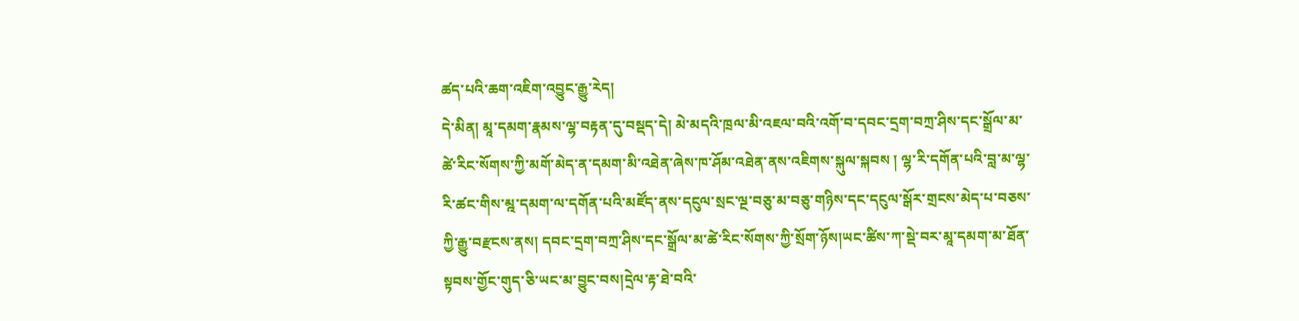ཚད་པའི་ཆག་འཇིག་འབྱུང་རྒྱུ་རེད།
དེ་མིན། མཱ་དམག་རྣམས་ལྷ་བརྟན་དུ་བསྡད་དེ། མེ་མདའི་ཁྲལ་མི་འཇལ་བའི་འགོ་བ་དབང་དྲག་བཀྲ་ཤིས་དང་སྒྲོལ་མ་ཚེ་རིང་སོགས་ཀྱི་མགོ་མེད་ན་དམག་མི་འཐེན་ཞེས་ཁ་ཤོམ་འཐེན་ནས་འཇིགས་སྐུལ་སྐབས ། ལྷ་རི་དགོན་པའི་བླ་མ་ལྷ་རི་ཚང་གིས་མྰ་དམག་ལ་དགོན་པའི་མཛོད་ནས་དངུལ་སྲང་ལྔ་བཅུ་མ་བཅུ་གཉིས་དང་དངུལ་སྒོར་གྲངས་མེད་པ་བཅས་ཀྱི་རྒྱུ་བརྫངས་ནས། དབང་དྲག་བཀྲ་ཤིས་དང་སྒྲོལ་མ་ཚེ་རིང་སོགས་ཀྱི་སྲོག་ཉོས།ཡང་ཚིས་ཀ་སྡེ་བར་མཱ་དམག་མ་ཐོན་སྟབས་གྱོང་གུད་ཅི་ཡང་མ་བྱུང་བས།དྲེལ་རྟ་ཐེ་བའི་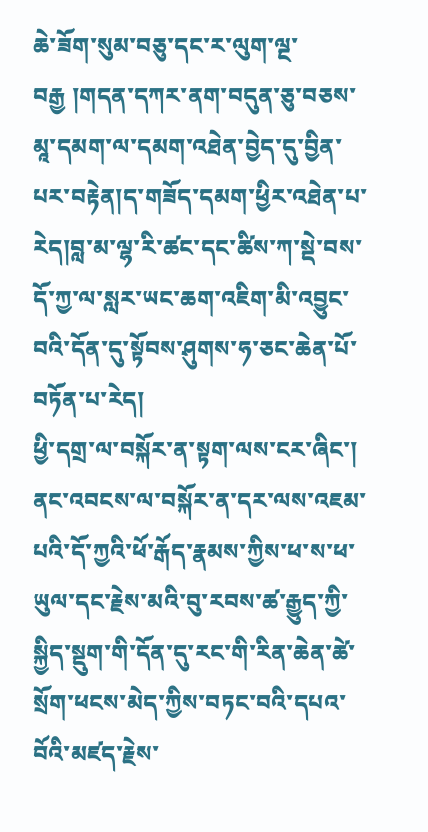ཆེ་ཟོག་སུམ་བཅུ་དང་ར་ལུག་ལྔ་བརྒྱ །གདན་དཀར་ནག་བདུན་ཅུ་བཅས་མཱ་དམག་ལ་དམག་འཐེན་བྱེད་དུ་བྱིན་པར་བརྟེན།ད་གཟོད་དམག་ཕྱིར་འཐེན་པ་རེད།བླ་མ་ལྷ་རི་ཚང་དང་ཚིས་ཀ་སྡེ་བས་དོ་ཀྱ་ལ་སླར་ཡང་ཆག་འཇིག་མི་འབྱུང་བའི་དོན་དུ་སྟོབས་ཤུགས་ཧ་ཅང་ཆེན་པོ་བཏོན་པ་རེད།
ཕྱི་དགྲ་ལ་བསྐོར་ན་སྟག་ལས་ངར་ཞིང་། ནང་འབངས་ལ་བསྐོར་ན་དར་ལས་འཇམ་པའི་དོ་ཀྱའི་ཕོ་རྒོད་རྣམས་ཀྱིས་ཕ་ས་ཕ་ཡུལ་དང་རྗེས་མའི་བུ་རབས་ཚ་རྒྱུད་ཀྱི་སྐྱིད་སྡུག་གི་དོན་དུ་རང་གི་རིན་ཆེན་ཚེ་སྲོག་ཕངས་མེད་ཀྱིས་བཏང་བའི་དཔའ་བོའི་མཛད་རྗེས་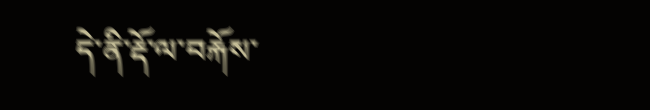དེ་ནི་རྡོ་ལ་བརྐོས་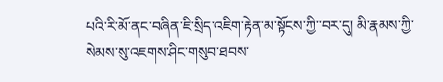པའི་རི་མོ་ནང་བཞིན་ཇི་སྲིད་འཇིག་རྟེན་མ་སྟོངས་ཀྱི་་བར་དུ། མི་རྣམས་ཀྱི་སེམས་སུ་འཇགས་ཤིང་གསུབ་ཐབས་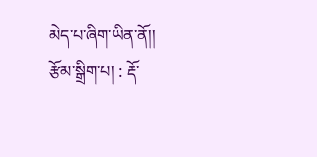མེད་པ་ཞིག་ཡིན་ནོ།།
རྩོམ་སྒྲིག་པ། : རྡོ་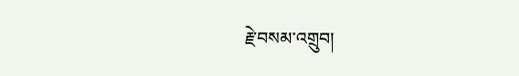རྗེ་བསམ་འགྲུབ།